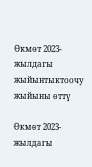Өкмөт 2023-жылдагы жыйынтыктоочу жыйыны өттү

Өкмөт 2023-жылдагы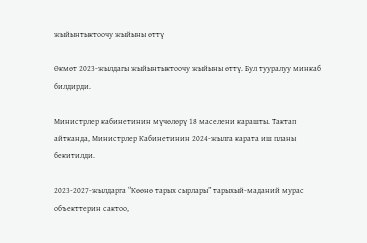жыйынтыктоочу жыйыны өттү

Өкмөт 2023-жылдагы жыйынтыктоочу жыйыны өттү. Бул тууралуу минкаб билдирди.

Министрлер кабинетинин мүчөлөрү 18 маселени карашты. Тактап айтканда, Министрлер Кабинетинин 2024-жылга карата иш планы бекитилди.

2023-2027-жылдарга “Көөнө тарых сырлары” тарыхый-маданий мурас объекттерин сактоо,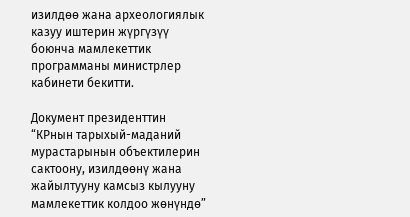изилдөө жана археологиялык казуу иштерин жүргүзүү боюнча мамлекеттик программаны министрлер кабинети бекитти.

Документ президенттин “КРнын тарыхый-маданий мурастарынын объектилерин сактоону, изилдөөнү жана жайылтууну камсыз кылууну мамлекеттик колдоо жөнүндө”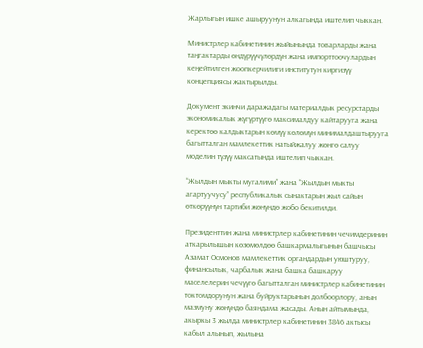Жарлыгын ишке ашыруунун алкагында иштелип чыккан.

Министрлер кабинетинин жыйынында товарларды жана таңгактарды өндүрүүчүлөрдүн жана импорттоочулардын кеңейтилген жоопкерчилиги институтун киргизүү концепциясы жактырылды.

Документ экинчи даражадагы материалдык ресурстарды экономикалык жүгүртүүгө максималдуу кайтарууга жана керектөө калдыктарын көмүү көлөмүн минималдаштырууга багытталган мамлекеттик натыйжалуу жөнгө салуу моделин түзүү максатында иштелип чыккан.

“Жылдын мыкты мугалими” жана “Жылдын мыкты агартуучусу” республикалык сынактарын жыл сайын өткөрүүнүн тартиби жөнүндө жобо бекитилди.

Президенттин жана министрлер кабинетинин чечимдеринин аткарылышын көзөмөлдөө башкармалыгынын башчысы Азамат Осмонов мамлекеттик органдардын уюштуруу, финансылык, чарбалык жана башка башкаруу маселелерин чечүүгө багытталган министрлер кабинетинин токтомдорунун жана буйруктарынын долбоорлору, анын мазмуну жөнүндө баяндама жасады. Анын айтымында, акыркы 3 жылда министрлер кабинетинин 3846 актысы кабыл алынып, жылына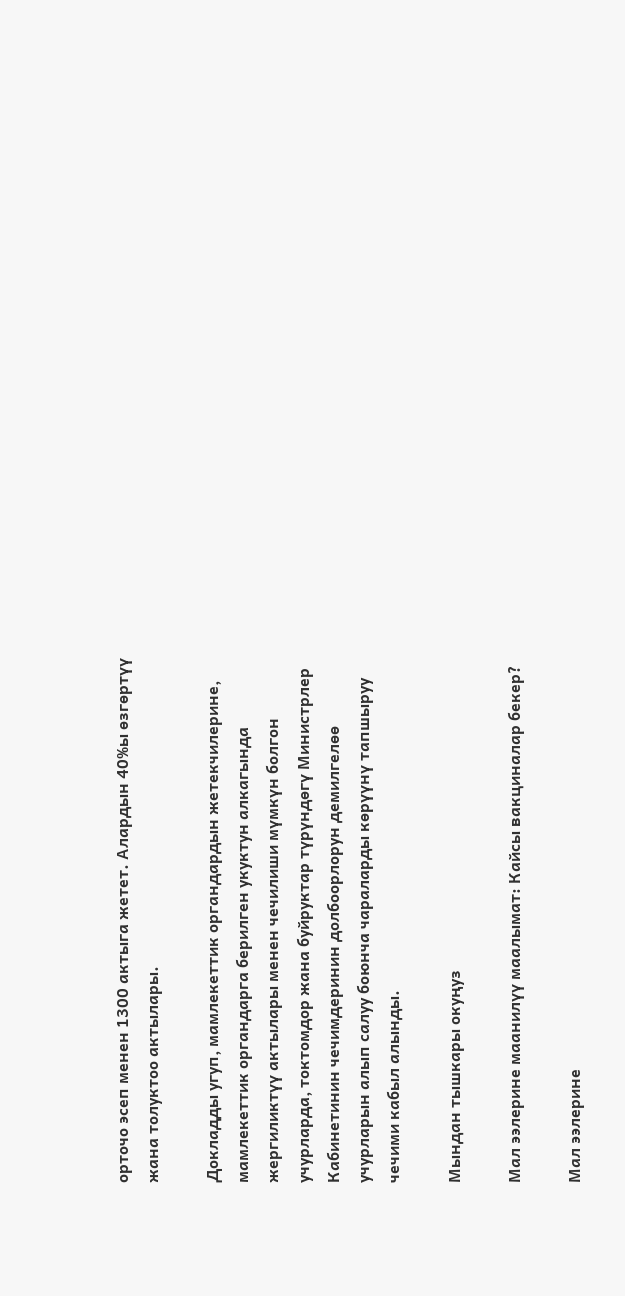орточо эсеп менен 1300 актыга жетет. Алардын 40%ы өзгөртүү жана толуктоо актылары.

Докладды угуп, мамлекеттик органдардын жетекчилерине, мамлекеттик органдарга берилген укуктун алкагында жергиликтүү актылары менен чечилиши мүмкүн болгон учурларда, токтомдор жана буйруктар түрүндөгү Министрлер Кабинетинин чечимдеринин долбоорлорун демилгелөө учурларын алып салуу боюнча чараларды көрүүнү тапшыруу чечими кабыл алынды.

Мындан тышкары окуңуз

Мал ээлерине маанилүү маалымат: Кайсы вакциналар бекер?

Мал ээлерине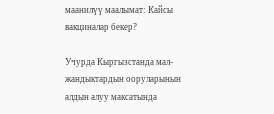маанилүү маалымат: Кайсы вакциналар бекер?

Учурда Кыргызстанда мал-жандыктардын ооруларынын алдын алуу максатында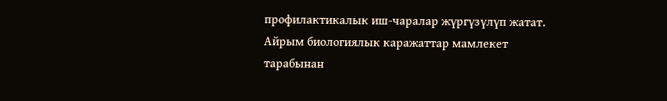профилактикалык иш-чаралар жүргүзүлүп жатат. Айрым биологиялык каражаттар мамлекет тарабынан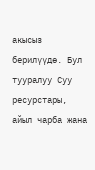акысыз берилүүдө. Бул тууралуу Суу ресурстары, айыл чарба жана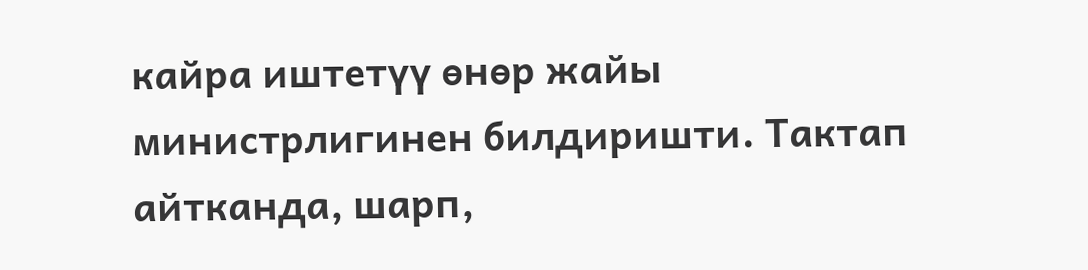кайра иштетүү өнөр жайы министрлигинен билдиришти. Тактап айтканда, шарп,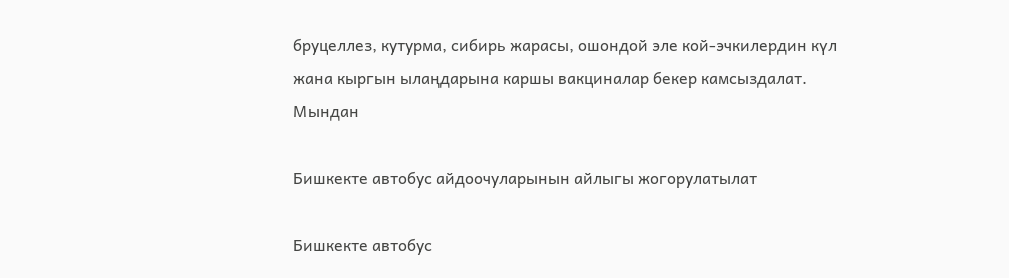бруцеллез, кутурма, сибирь жарасы, ошондой эле кой-эчкилердин күл жана кыргын ылаңдарына каршы вакциналар бекер камсыздалат. Мындан

Бишкекте автобус айдоочуларынын айлыгы жогорулатылат

Бишкекте автобус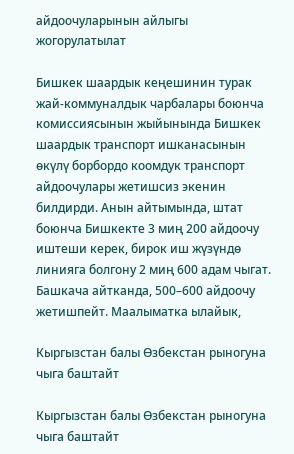айдоочуларынын айлыгы жогорулатылат

Бишкек шаардык кеңешинин турак жай-коммуналдык чарбалары боюнча комиссиясынын жыйынында Бишкек шаардык транспорт ишканасынын өкүлү борбордо коомдук транспорт айдоочулары жетишсиз экенин билдирди. Анын айтымында, штат боюнча Бишкекте 3 миң 200 айдоочу иштеши керек, бирок иш жүзүндө линияга болгону 2 миң 600 адам чыгат. Башкача айтканда, 500–600 айдоочу жетишпейт. Маалыматка ылайык,

Кыргызстан балы Өзбекстан рыногуна чыга баштайт

Кыргызстан балы Өзбекстан рыногуна чыга баштайт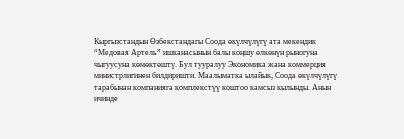Кыргызстандын Өзбекстандагы Соода өкүлчүлүгү ата мекендик “Медовая Артель” ишканасынын балы коңшу өлкөнүн рыногуна чыгуусуна көмөктөштү. Бул тууралуу Экономика жана коммерция министрлигинен билдиришти. Маалыматка ылайык, Соода өкүлчүлүгү тарабынан компанияга комплекстүү коштоо камсыз кылынды. Анын ичинде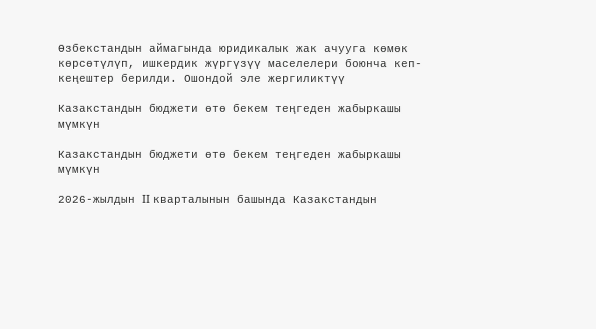Өзбекстандын аймагында юридикалык жак ачууга көмөк көрсөтүлүп, ишкердик жүргүзүү маселелери боюнча кеп-кеңештер берилди. Ошондой эле жергиликтүү

Казакстандын бюджети өтө бекем теңгеден жабыркашы мүмкүн

Казакстандын бюджети өтө бекем теңгеден жабыркашы мүмкүн

2026-жылдын II кварталынын башында Казакстандын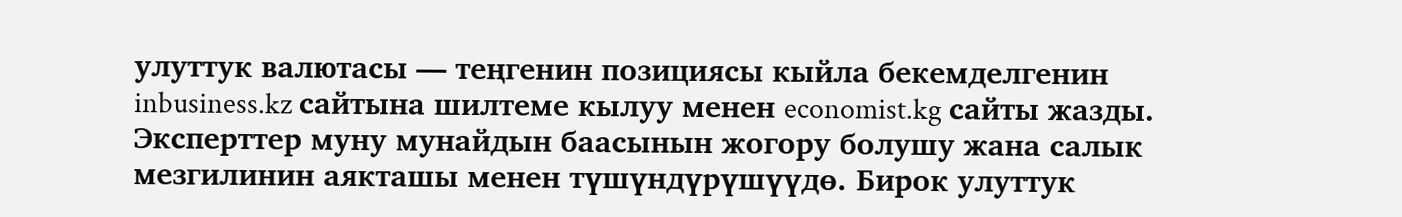улуттук валютасы — теңгенин позициясы кыйла бекемделгенин inbusiness.kz сайтына шилтеме кылуу менен economist.kg сайты жазды. Эксперттер муну мунайдын баасынын жогору болушу жана салык мезгилинин аякташы менен түшүндүрүшүүдө. Бирок улуттук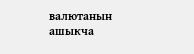валютанын ашыкча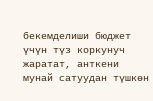бекемделиши бюджет үчүн түз коркунуч жаратат, анткени мунай сатуудан түшкөн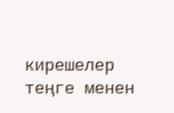кирешелер теңге менен